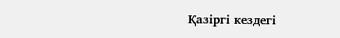Қазіргі кездегі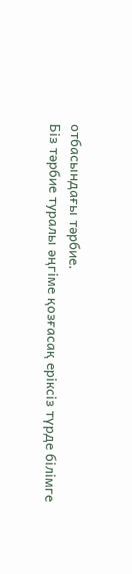отбасындағы тәрбие.
Біз тәрбие туралы әңгіме қозғасақ еріксіз түрде білімге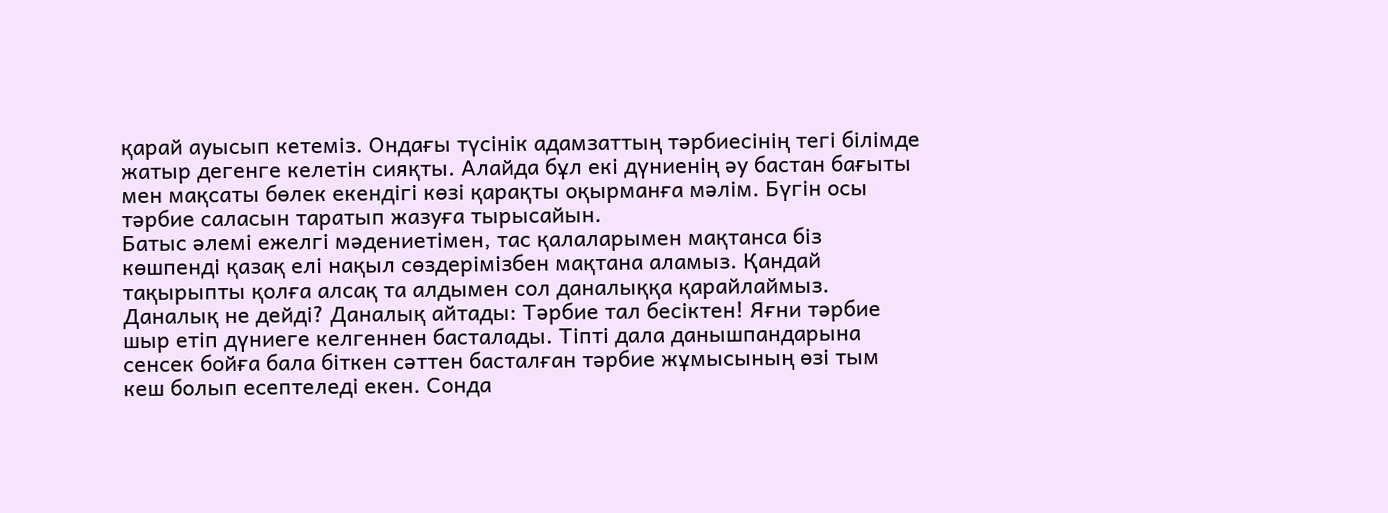қарай ауысып кетеміз. Ондағы түсінік адамзаттың тәрбиесінің тегі білімде жатыр дегенге келетін сияқты. Алайда бұл екі дүниенің әу бастан бағыты мен мақсаты бөлек екендігі көзі қарақты оқырманға мәлім. Бүгін осы тәрбие саласын таратып жазуға тырысайын.
Батыс әлемі ежелгі мәдениетімен, тас қалаларымен мақтанса біз көшпенді қазақ елі нақыл сөздерімізбен мақтана аламыз. Қандай тақырыпты қолға алсақ та алдымен сол даналыққа қарайлаймыз. Даналық не дейді? Даналық айтады: Тәрбие тал бесіктен! Яғни тәрбие шыр етіп дүниеге келгеннен басталады. Тіпті дала данышпандарына сенсек бойға бала біткен сәттен басталған тәрбие жұмысының өзі тым кеш болып есептеледі екен. Сонда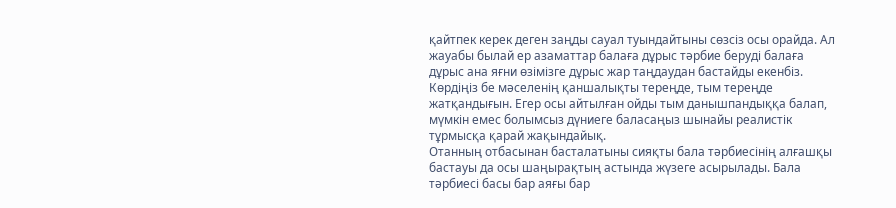қайтпек керек деген заңды сауал туындайтыны сөзсіз осы орайда. Ал жауабы былай ер азаматтар балаға дұрыс тәрбие беруді балаға дұрыс ана яғни өзімізге дұрыс жар таңдаудан бастайды екенбіз. Көрдіңіз бе мәселенің қаншалықты тереңде, тым тереңде жатқандығын. Егер осы айтылған ойды тым данышпандыққа балап, мүмкін емес болымсыз дүниеге баласаңыз шынайы реалистік тұрмысқа қарай жақындайық.
Отанның отбасынан басталатыны сияқты бала тәрбиесінің алғашқы бастауы да осы шаңырақтың астында жүзеге асырылады. Бала тәрбиесі басы бар аяғы бар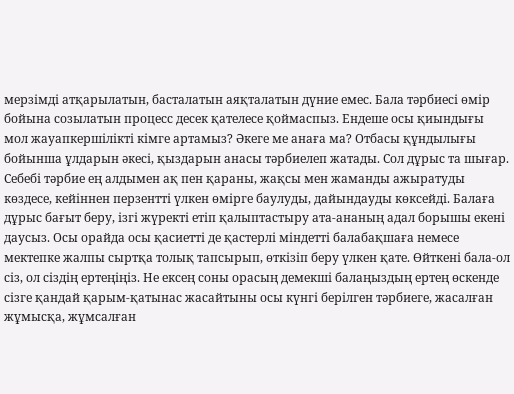мерзімді атқарылатын, басталатын аяқталатын дүние емес. Бала тәрбиесі өмір бойына созылатын процесс десек қателесе қоймаспыз. Ендеше осы қиындығы мол жауапкершілікті кімге артамыз? Әкеге ме анаға ма? Отбасы құндылығы бойынша ұлдарын әкесі, қыздарын анасы тәрбиелеп жатады. Сол дұрыс та шығар. Себебі тәрбие ең алдымен ақ пен қараны, жақсы мен жаманды ажыратуды көздесе, кейіннен перзентті үлкен өмірге баулуды, дайындауды көксейді. Балаға дұрыс бағыт беру, ізгі жүректі етіп қалыптастыру ата-ананың адал борышы екені даусыз. Осы орайда осы қасиетті де қастерлі міндетті балабақшаға немесе мектепке жалпы сыртқа толық тапсырып, өткізіп беру үлкен қате. Өйткені бала-ол сіз, ол сіздің ертеңіңіз. Не ексең соны орасың демекші балаңыздың ертең өскенде сізге қандай қарым-қатынас жасайтыны осы күнгі берілген тәрбиеге, жасалған жұмысқа, жұмсалған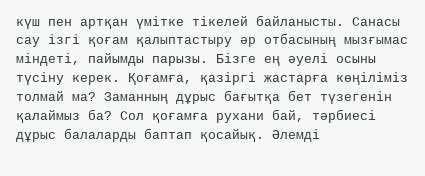күш пен артқан үмітке тікелей байланысты. Санасы сау ізгі қоғам қалыптастыру әр отбасының мызғымас міндеті, пайымды парызы. Бізге ең әуелі осыны түсіну керек. Қоғамға, қазіргі жастарға көңіліміз толмай ма? Заманның дұрыс бағытқа бет түзегенін қалаймыз ба? Сол қоғамға рухани бай, тәрбиесі дұрыс балаларды баптап қосайық. Әлемді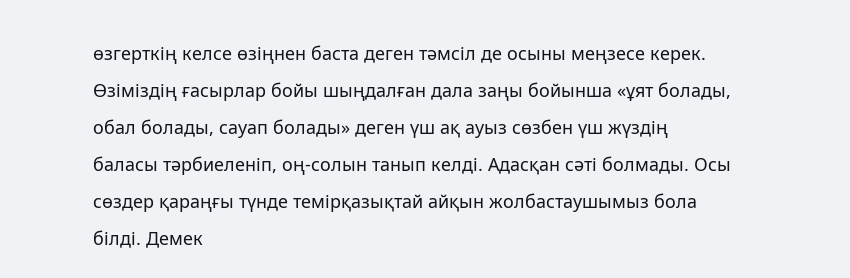өзгерткің келсе өзіңнен баста деген тәмсіл де осыны меңзесе керек. Өзіміздің ғасырлар бойы шыңдалған дала заңы бойынша «ұят болады, обал болады, сауап болады» деген үш ақ ауыз сөзбен үш жүздің баласы тәрбиеленіп, оң-солын танып келді. Адасқан сәті болмады. Осы сөздер қараңғы түнде темірқазықтай айқын жолбастаушымыз бола білді. Демек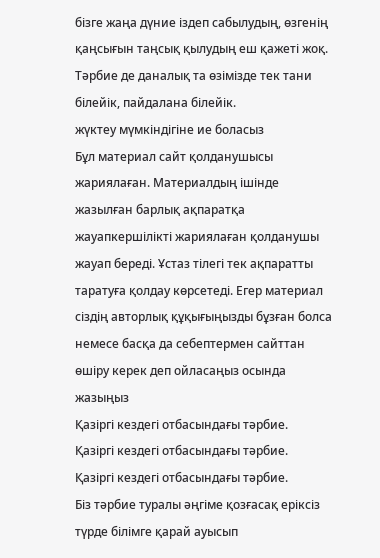бізге жаңа дүние іздеп сабылудың, өзгенің қаңсығын таңсық қылудың еш қажеті жоқ. Тәрбие де даналық та өзімізде тек тани білейік, пайдалана білейік.
жүктеу мүмкіндігіне ие боласыз
Бұл материал сайт қолданушысы жариялаған. Материалдың ішінде жазылған барлық ақпаратқа жауапкершілікті жариялаған қолданушы жауап береді. Ұстаз тілегі тек ақпаратты таратуға қолдау көрсетеді. Егер материал сіздің авторлық құқығыңызды бұзған болса немесе басқа да себептермен сайттан өшіру керек деп ойласаңыз осында жазыңыз
Қазіргі кездегі отбасындағы тәрбие.
Қазіргі кездегі отбасындағы тәрбие.
Қазіргі кездегі отбасындағы тәрбие.
Біз тәрбие туралы әңгіме қозғасақ еріксіз түрде білімге қарай ауысып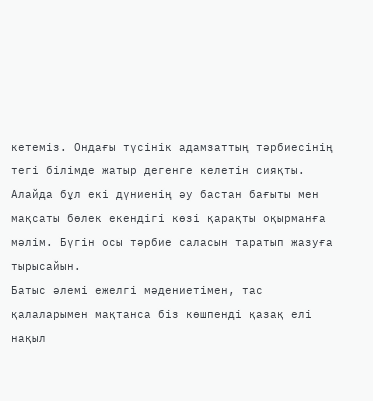кетеміз. Ондағы түсінік адамзаттың тәрбиесінің тегі білімде жатыр дегенге келетін сияқты. Алайда бұл екі дүниенің әу бастан бағыты мен мақсаты бөлек екендігі көзі қарақты оқырманға мәлім. Бүгін осы тәрбие саласын таратып жазуға тырысайын.
Батыс әлемі ежелгі мәдениетімен, тас қалаларымен мақтанса біз көшпенді қазақ елі нақыл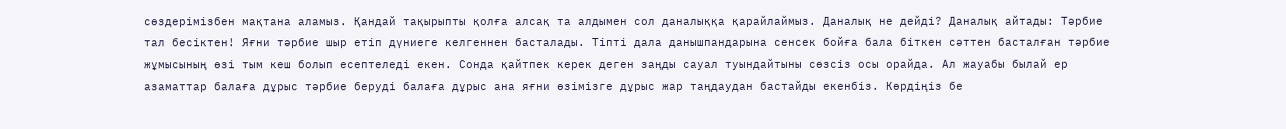сөздерімізбен мақтана аламыз. Қандай тақырыпты қолға алсақ та алдымен сол даналыққа қарайлаймыз. Даналық не дейді? Даналық айтады: Тәрбие тал бесіктен! Яғни тәрбие шыр етіп дүниеге келгеннен басталады. Тіпті дала данышпандарына сенсек бойға бала біткен сәттен басталған тәрбие жұмысының өзі тым кеш болып есептеледі екен. Сонда қайтпек керек деген заңды сауал туындайтыны сөзсіз осы орайда. Ал жауабы былай ер азаматтар балаға дұрыс тәрбие беруді балаға дұрыс ана яғни өзімізге дұрыс жар таңдаудан бастайды екенбіз. Көрдіңіз бе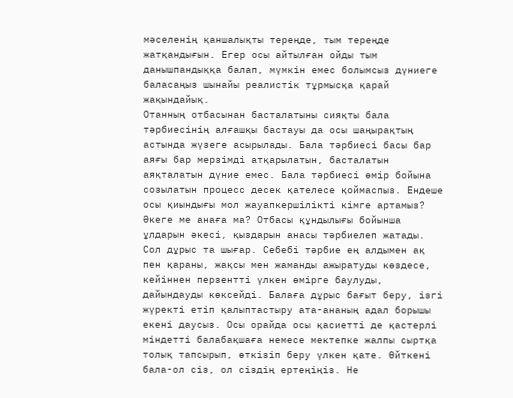мәселенің қаншалықты тереңде, тым тереңде жатқандығын. Егер осы айтылған ойды тым данышпандыққа балап, мүмкін емес болымсыз дүниеге баласаңыз шынайы реалистік тұрмысқа қарай жақындайық.
Отанның отбасынан басталатыны сияқты бала тәрбиесінің алғашқы бастауы да осы шаңырақтың астында жүзеге асырылады. Бала тәрбиесі басы бар аяғы бар мерзімді атқарылатын, басталатын аяқталатын дүние емес. Бала тәрбиесі өмір бойына созылатын процесс десек қателесе қоймаспыз. Ендеше осы қиындығы мол жауапкершілікті кімге артамыз? Әкеге ме анаға ма? Отбасы құндылығы бойынша ұлдарын әкесі, қыздарын анасы тәрбиелеп жатады. Сол дұрыс та шығар. Себебі тәрбие ең алдымен ақ пен қараны, жақсы мен жаманды ажыратуды көздесе, кейіннен перзентті үлкен өмірге баулуды, дайындауды көксейді. Балаға дұрыс бағыт беру, ізгі жүректі етіп қалыптастыру ата-ананың адал борышы екені даусыз. Осы орайда осы қасиетті де қастерлі міндетті балабақшаға немесе мектепке жалпы сыртқа толық тапсырып, өткізіп беру үлкен қате. Өйткені бала-ол сіз, ол сіздің ертеңіңіз. Не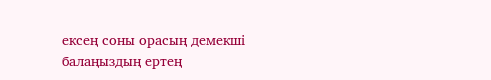ексең соны орасың демекші балаңыздың ертең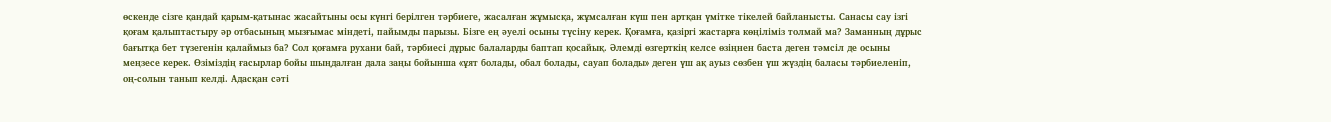өскенде сізге қандай қарым-қатынас жасайтыны осы күнгі берілген тәрбиеге, жасалған жұмысқа, жұмсалған күш пен артқан үмітке тікелей байланысты. Санасы сау ізгі қоғам қалыптастыру әр отбасының мызғымас міндеті, пайымды парызы. Бізге ең әуелі осыны түсіну керек. Қоғамға, қазіргі жастарға көңіліміз толмай ма? Заманның дұрыс бағытқа бет түзегенін қалаймыз ба? Сол қоғамға рухани бай, тәрбиесі дұрыс балаларды баптап қосайық. Әлемді өзгерткің келсе өзіңнен баста деген тәмсіл де осыны меңзесе керек. Өзіміздің ғасырлар бойы шыңдалған дала заңы бойынша «ұят болады, обал болады, сауап болады» деген үш ақ ауыз сөзбен үш жүздің баласы тәрбиеленіп, оң-солын танып келді. Адасқан сәті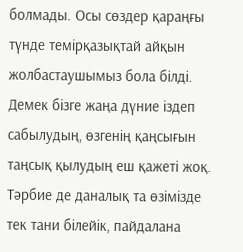болмады. Осы сөздер қараңғы түнде темірқазықтай айқын жолбастаушымыз бола білді. Демек бізге жаңа дүние іздеп сабылудың, өзгенің қаңсығын таңсық қылудың еш қажеті жоқ. Тәрбие де даналық та өзімізде тек тани білейік, пайдалана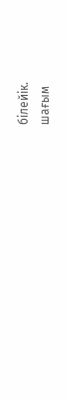білейік.
шағым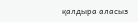қалдыра аласыз